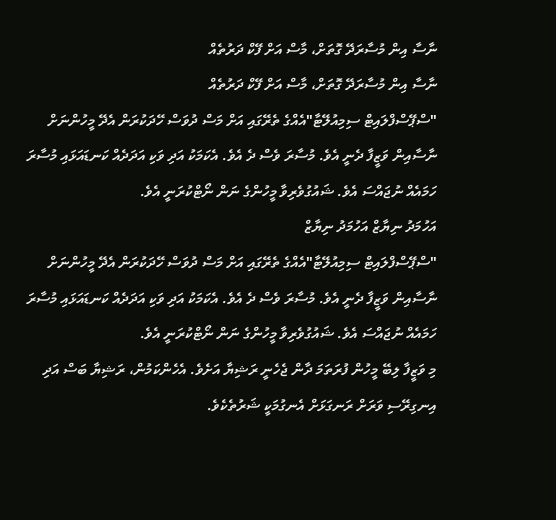ނާސާ އިން މުސާރަދޭ ގޮތަށް، މާސް އަށް ފޭކް ދަރުތެއް
ނާސާ އިން މުސާރަދޭ ގޮތަށް، މާސް އަށް ފޭކް ދަރުތެއް
"ސްޕޭސްފްލައިޓް ސިމިއުލޭޓާ"އެއްގެ ތެރޭގައި އަށް މަސް ދުވަސް ހޭދަކުރަން އެދޭ މީހުންނަށް ނާސާއިން ވަޒީފާ ދެނީ އެވެ. މުސާރަ ވެސް ދެ އެވެ. އެކަމަކު އަދި ވަކި އަދަދެއް ކަނޑައަޅައި މުސާރަ ހަމައެއް ނުޖައްސަ އެވެ. ޝައުގުވެރިވާ މީހުންގެ ނަން ނޯޓްކުރަނީ އެވެ.
އަހުމަދު ނިޔާޒް އަހުމަދު ނިޔާޒް
"ސްޕޭސްފްލައިޓް ސިމިއުލޭޓާ"އެއްގެ ތެރޭގައި އަށް މަސް ދުވަސް ހޭދަކުރަން އެދޭ މީހުންނަށް ނާސާއިން ވަޒީފާ ދެނީ އެވެ. މުސާރަ ވެސް ދެ އެވެ. އެކަމަކު އަދި ވަކި އަދަދެއް ކަނޑައަޅައި މުސާރަ ހަމައެއް ނުޖައްސަ އެވެ. ޝައުގުވެރިވާ މީހުންގެ ނަން ނޯޓްކުރަނީ އެވެ.
މި ވަޒީފާ ލިބޭ މީހުން ފުރަތަމަ ދާން ޖެހެނީ ރަޝިޔާ އަށެވެ. އެހެންކަމުން، ރަޝިޔާ ބަސް އަދި އިނގިރޭސި ވަރަށް ރަނގަޅަށް އެނގުމަކީ ޝަރުތެކެވެ.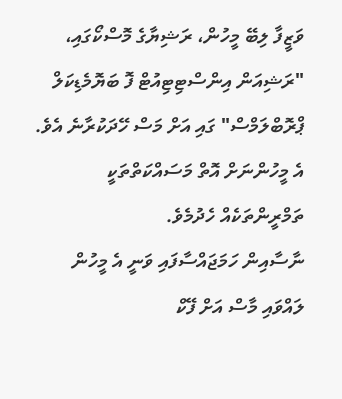ވަޒީފާ ލިބޭ މީހުން، ރަޝިޔާގެ މޮސްކޯގައި، "ރަޝިއަން އިންސްޓިޓިއުޓް ފޮ ބަޔޮމެޑިކަލް ޕްރޮބްލަމްސް" ގައި އަށް މަސް ހޭދަކުރާނެ އެވެ. އެ މީހުންނަށް އޮތް މަސައްކަތްތަކީ ތަމްރީންތަކެއް ހެދުމެވެ.
ނާސާއިން ހަމަޖައްސާފައި ވަނީ އެ މީހުން ލައްވައި މާސް އަށް ފޭކް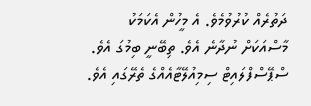ދަތުރެއް ކުރުވުމެވެ. އެ މީހުން އެކަމަކު މާސްއަކަށް ނުދާނެ އެވެ. ތިބޭނީ ބިމުގަ އެވެ. ސްޕޭސްފްލައިޓް ސިމިއުލޭޓާއެއްގެ ތެރޭގައި އެވެ.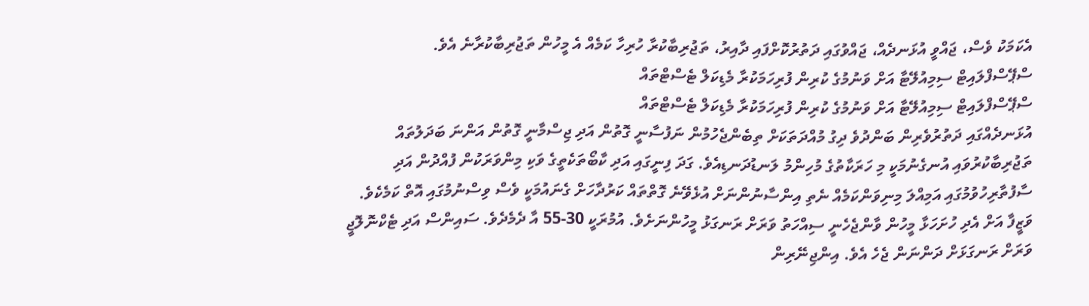އެކަމަކު ވެސް، ޖައްވީ އުޅަނދެއް، ޖައްވުގައި ދަތުރުކޮށްފައި ދާއިރު، ތަޖުރިބާކުރާ ހުރިހާ ކަމެއް އެ މީހުން ތަޖުރިބާކުރާނެ އެވެ.
ސްޕޭސްފްލައިޓް ސިމިއުލޭޓާ އަށް ވަނުމުގެ ކުރިން ފުރިހަމަކުރާ މެޑިކަލް ޓެސްޓްތައް
ސްޕޭސްފްލައިޓް ސިމިއުލޭޓާ އަށް ވަނުމުގެ ކުރިން ފުރިހަމަކުރާ މެޑިކަލް ޓެސްޓްތައް
އުޅަނދެއްގައި ދަތުރުވެރިން ބަންދުވެ ދިގު މުއްދަތަކަށް ތިބެންޖެހުމުން ނަފުސާނީ ގޮތުން އަދި ޖިސްމާނީ ގޮތުން އަންނަ ބަދަލުތައް ތަޖުރިބާކުރުވައި އުނގެނުމަކީ މި ހަރަކާތުގެ މުހިންމު ލަނޑުދަނޑިއެވެ. ގަދަ ފިނީގައި އަދި ކާބޯތަކެތީގެ ވަކި މިންވަރަކުން ފުއްދުން އަދި ސާފުތާރިހުވުމުގައި އަމިއްލަ މިނިވަންކަމެއް ނެތި އިންސާނުންނަށް އުޅެވޭނެ ގޮތްތައް ކަރުދާހަށް ގެނައުމަކީ ވެސް ވިސްނުމުގައި އޮތް ކަމެކެވެ.
ވަޒީފާ އަށް އެދި ހުށަހަޅާ މީހުން ވާންޖެހެނީ ސިއްހަތު ވަރަށް ރަނގަޅު މީހުންނަށެވެ. އުމުރަކީ 30-55 އާ ދެމެދެވެ. ސައިންސް އަދި ޓެކްނޮލޮޖީ ވަރަށް ރަނގަޅަށް ދަންނަން ޖެހެ އެވެ. އިންޖިނޭރިން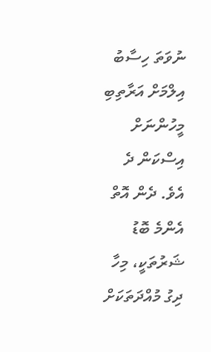ނުވަތަ ހިސާބު އިލްމަށް އަރާތިބި މީހުންނަށް އިސްކަން ދެ އެވެ. ދެން އޮތް އެންމެ ބޮޑު ޝަރުތަކީ، މިހާ ދިގު މުއްދަތަކަށް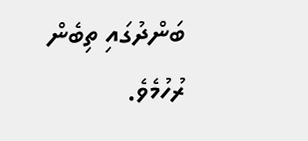ބަންދުގައި ތިބެން ރުހުމެވެ.